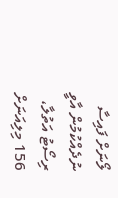ލޯނަށް ފައިސާ ނުދެއްކުމުން އާވީ ރިސޯޓު އަތުލާ، 156 މިލިއަނަށް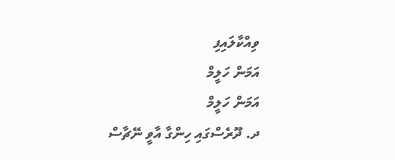ވިއްކާލައިފި
އަމަން ހަލީމް
އަމަން ހަލީމް
ދ. ދޫރެސްގައި ހިންގާ އާވީ ނޭޗާސް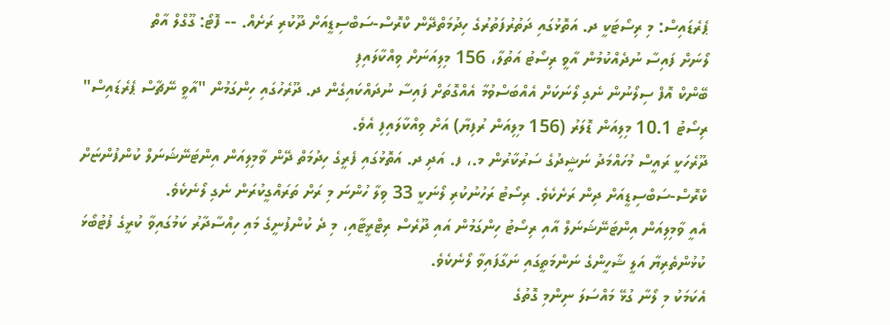ޕެރެޑައިސް: މި ރިސޯޓަކީ ދ. އަތޮޅުގައި ދަތުރުފަތުރުގެ ހިދުމަތްދޭން ކްރޮސް-ސަބްސިޑީއަށް ދޫކުރި ރަށެއް. -- ފޮޓޯ: ގޫގްލް އާތް
ލޯނަށް ފައިސާ ނުދެއްކުމުން އާވީ ރިސޯޓު އަތުލާ، 156 މިލިއަނަށް ވިއްކާލައިފި
ބޭންކް އޮފް ސިލޯނުން ނެގި ލޯނަކަށް އެއްބަސްވުމާ އެއްގޮތަށް ފައިސާ ނުދައްކައިގެން ދ. ދޫރެހުގައި ހިންގަމުން "އާވީ ނޭޗާސް ޕެރެޑައިސް" ރިސޯޓު 10.1 މިލިއަން ޑޮލަރު (156 މިލިއަން ރުފިޔާ) އަށް ވިއްކާލައިފި އެވެ.
ދޫރެހަކީ ރައީސް މުހައްމަދު ނަޝީދުގެ ސަރުކާރުން މ.، ފ. އަދި ދ. އަތޮޅުގައި ފެރީގެ ހިދުމަތް ދޭން ވާމިލިއަން އިންޓަނޭޝަނަލް ކުންފުންޏަށް ކްރޮސް-ސަބްސިޑީއަށް ދިން ރަށެކެވެ. ރިސޯޓު ރަހުނުކުރި ލޯނަކީ 33 ވިލާ ހުންނަ މި ރަށް ތަރައްގީކުރަން ނެގި ލޯނެކެވެ.
އެއީ ވާމިލިއަން އިންޓަނޭޝަނަލް އާއި ރިސޯޓު ހިންގަމުން އައި ދޫރެސް ރިޓްރީޓާއި، މި ދެ ކުންފުނީގެ މައި ހިއްސާދާރު ކަމުގައިވާ ކުރީގެ ފުޓުބޯޅަ ކުޅުންތެރިޔާ އަލީ ޝާހީންގެ ނަންމަތީގައި ނަގާފައިވާ ލޯނެކެވެ.
އެކަމަކު މި ލޯނާ ގުޅޭ މައްސަލަ ނިންމި ގޮތުގެ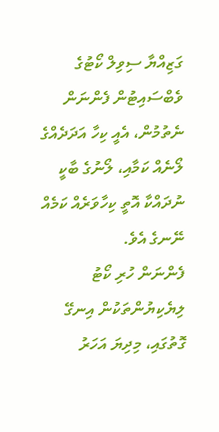ގަޒިއްޔާ ސިވިލް ކޯޓުގެ ވެބްސައިޓުން ފެންނަން ނެތުމުން، އެއީ ކިހާ އަދަދެއްގެ ލޯނެއް ކަމާއި، ލޯނުގެ ބާކީ ނުދައްކާ އޮތީ ކިހާވަރެއް ކަމެއް ނޭނގެ އެވެ.
ފެންނަން ހުރި ކޯޓު ލިޔެކިޔުންތަކުން އިނގޭ ގޮތުގައި، މިދިޔަ އަހަރު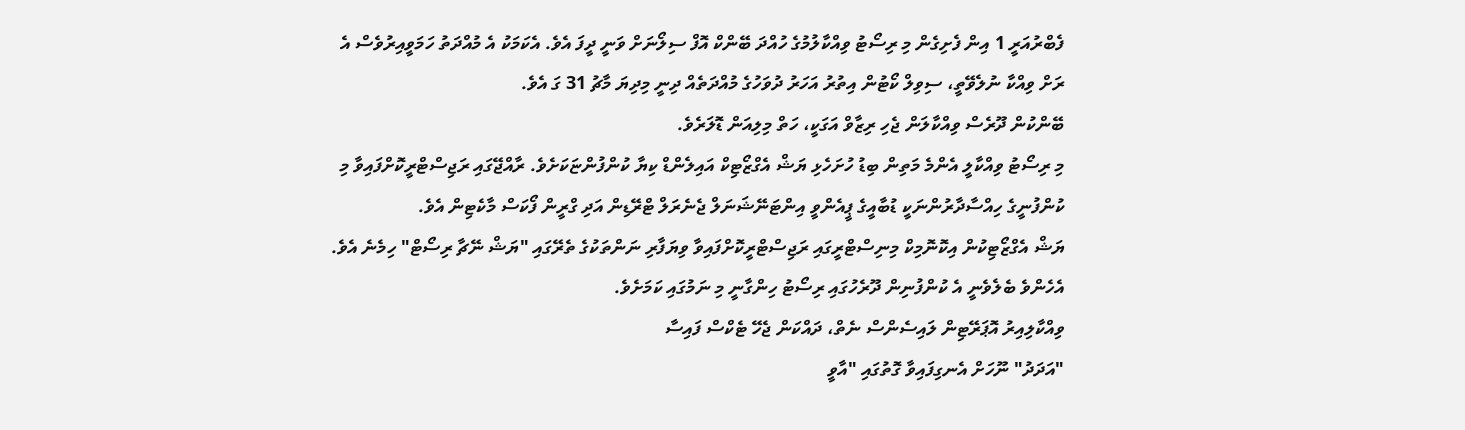ފެބްރުއަރީ 1 އިން ފެށިގެން މި ރިސޯޓު ވިއްކާލުމުގެ ހުއްދަ ބޭންކް އޮފް ސިލޯނަށް ވަނީ ދީފަ އެވެ. އެކަމަކު އެ މުއްދަތު ހަމަވީއިރުވެސް އެ ރަށް ވިއްކާ ނުލެވޭތީ، ސިވިލް ކޯޓުން އިތުރު އަހަރު ދުވަހުގެ މުއްދަތެއް ދިނީ މިދިޔަ މާޗު 31 ގަ އެވެ.
ބޭންކުން ދޫރެސް ވިއްކާލަން ޖެހި ރިޒާވް އަގަކީ، ހަތް މިލިއަން ޑޮލަރެވެ.
މި ރިސޯޓު ވިއްކާލީ އެންމެ މަތިން ބިޑު ހުށަހެޅި ޔަޝް އެގްޒޯޓިކް އައިލެންޑް ކިޔާ ކުންފުންޏަކަށެވެ. ރާއްޖޭގައި ރަޖިސްޓްރީކޮށްފައިވާ މި ކުންފުނީގެ ހިއްސާދާރުންނަކީ ޑުބާއީގެ ޕީއެންވީ އިންޓަނޭޝަނަލް ޖެނެރަލް ޓްރޭޑިން އަދި ގްރީން ފޯކަސް މާކެޓިން އެވެ.
ޔަޝް އެގްޒޯޓިކުން އިކޮނޮމިކް މިނިސްޓްރީގައި ރަޖިސްޓްރީކޮށްފައިވާ ވިޔަފާރި ނަންތަކުގެ ތެރޭގައި "ޔަޝް ނޭޗާ ރިސޯޓް" ހިމެނެ އެވެ. އެހެންވެ ބެލެވެނީ އެ ކުންފުނިން ދޫރެހުގައި ރިސޯޓު ހިންގާނީ މި ނަމުގައި ކަމަށެވެ.
ވިއްކާލިއިރު އޮޕަރޭޓިން ލައިސެންސް ނެތް، ދައްކަން ޖެހޭ ޓެކްސް ފައިސާ
"އަދަދު" ނޫހަށް އެނގިފައިވާ ގޮތުގައި "އާވީ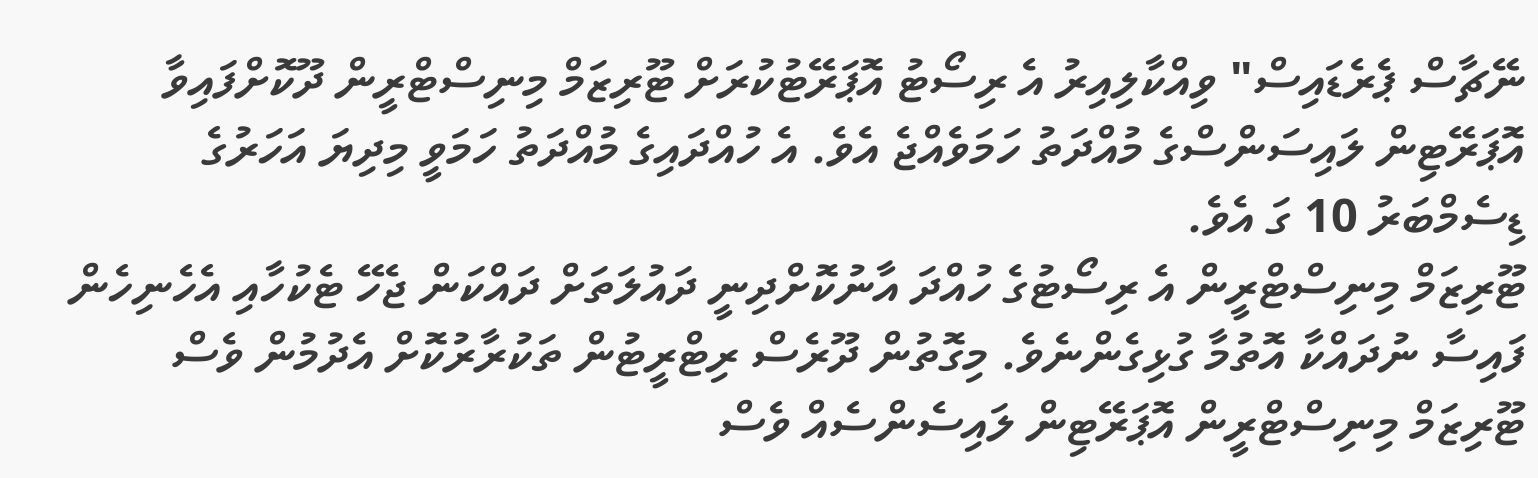ނޭޗާސް ޕެރެޑައިސް" ވިއްކާލިއިރު އެ ރިސޯޓު އޮޕަރޭޓުކުރަށް ޓޫރިޒަމް މިނިސްޓްރީން ދޫކޮށްފައިވާ އޮޕަރޭޓިން ލައިސަންސްގެ މުއްދަތު ހަމަވެއްޖެ އެވެ. އެ ހުއްދައިގެ މުއްދަތު ހަމަވީ މިދިޔަ އަހަރުގެ ޑިސެމްބަރު 10 ގަ އެވެ.
ޓޫރިޒަމް މިނިސްޓްރީން އެ ރިސޯޓުގެ ހުއްދަ އާނުކޮށްދިނީ ދައުލަތަށް ދައްކަން ޖެހޭ ޓެކުހާއި އެހެނިހެން ފައިސާ ނުދައްކާ އޮތުމާ ގުޅިގެންނެވެ. މިގޮތުން ދޫރެސް ރިޓްރީޓުން ތަކުރާރުކޮށް އެދުމުން ވެސް ޓޫރިޒަމް މިނިސްޓްރީން އޮޕަރޭޓިން ލައިސެންސެއް ވެސް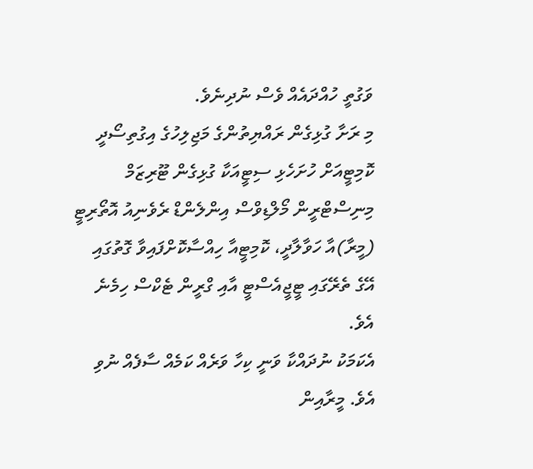ވަގުތީ ހުއްދައެއް ވެސް ނުދިނެވެ.
މި ރަށާ ގުޅިގެން ރައްޔިތުންގެ މަޖިލިހުގެ އިގުތިސޯދީ ކޮމިޓީއަށް ހުށަހެޅި ސިޓީއަކާ ގުޅިގެން ޓޫރިޒަމް މިނިސްޓްރީން މޯލްޑިވްސް އިންލެންޑް ރެވެނިއު އޮތޯރިޓީ (މީރާ)އާ ހަވާލާދީ، ކޮމިޓީއާ ހިއްސާކޮށްފައިވާ ގޮތުގައި އޭގެ ތެރޭގައި ޓީޖީއެސްޓީ އާއި ގްރީން ޓެކްސް ހިމެނެ އެވެ.
އެކަމަކު ނުދައްކާ ވަނީ ކިހާ ވަރެއް ކަމެއް ސާފެއް ނުވި އެވެ. މީރާއިން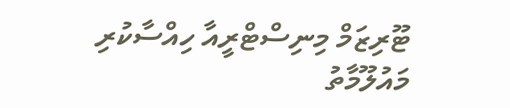ޓޫރިޒަމް މިނިސްޓްރީއާ ހިއްސާކުރި މައުލޫމާތު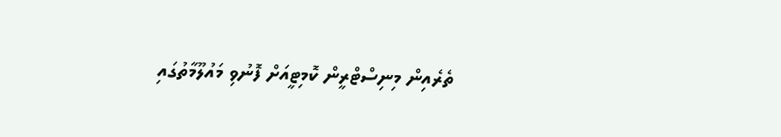ތެރެއިން މިނިސްޓްރީން ކޮމިޓީއަށް ފޮނުވި މައުލޫމާތުގައި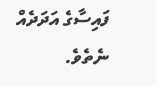ފައިސާގެ އަދަދެއް ނެތެވެ.